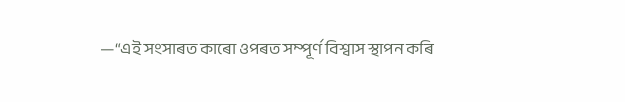—“এই সংসাৰত কাৰো ওপৰত সম্পূৰ্ণ বিশ্বাস স্থাপন কৰি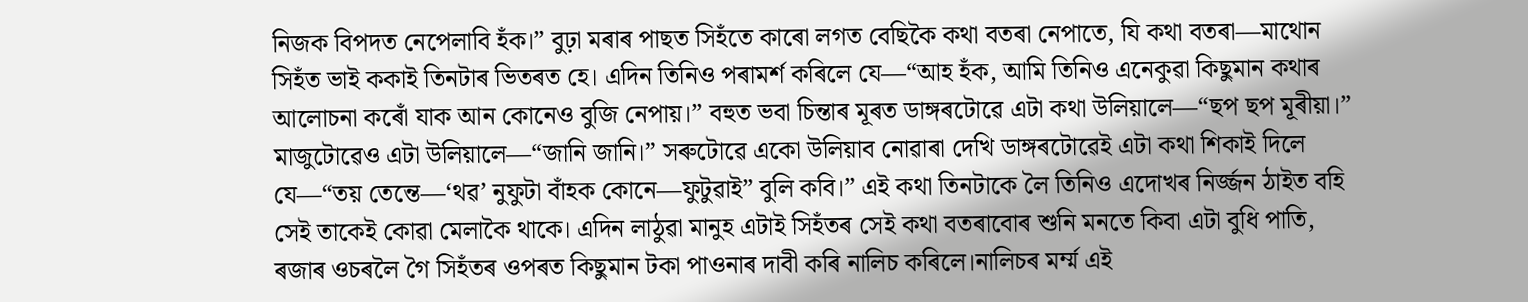নিজক বিপদত নেপেলাবি হঁক।” বুঢ়া মৰাৰ পাছত সিহঁতে কাৰো লগত বেছিকৈ কথা বতৰা নেপাতে, যি কথা বতৰা—মাথোন সিহঁত ভাই ককাই তিনটাৰ ভিতৰত হে। এদিন তিনিও পৰামৰ্শ কৰিলে যে—“আহ হঁক, আমি তিনিও এনেকুৱা কিছুমান কথাৰ আলোচনা কৰোঁ যাক আন কোনেও বুজি নেপায়।” বহুত ভবা চিন্তাৰ মূৰত ডাঙ্গৰটোৱে এটা কথা উলিয়ালে—“ছপ ছপ মূৰীয়া।” মাজুটোৱেও এটা উলিয়ালে—“জানি জানি।” সৰুটোৱে একো উলিয়াব নোৱাৰা দেখি ডাঙ্গৰটোৱেই এটা কথা শিকাই দিলে যে—“তয় তেন্তে—‘থৱ’ নুফুটা বাঁহক কোনে—ফুটুৱাই” বুলি কবি।” এই কথা তিনটাকে লৈ তিনিও এদোখৰ নিৰ্জ্জন ঠাইত বহি সেই তাকেই কোৱা মেলাকৈ থাকে। এদিন লাঠুৱা মানুহ এটাই সিহঁতৰ সেই কথা বতৰাবোৰ শুনি মনতে কিবা এটা বুধি পাতি, ৰজাৰ ওচৰলৈ গৈ সিহঁতৰ ওপৰত কিছুমান টকা পাওনাৰ দাবী কৰি নালিচ কৰিলে।নালিচৰ মৰ্ম্ম এই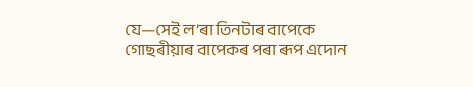যে—সেই ল’ৰা তিনটাৰ বাপেকে গোছৰীয়াৰ বাপেকৰ পৰা ৰূপ এদোন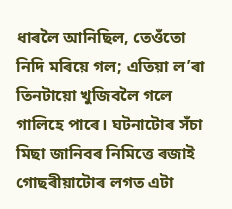ধাৰলৈ আনিছিল, তেওঁতো নিদি মৰিয়ে গল; এতিয়া ল’ৰা তিনটায়ো খুজিবলৈ গলে গালিহে পাৰে। ঘটনাটোৰ সঁচা মিছা জানিবৰ নিমিত্তে ৰজাই গোছৰীয়াটোৰ লগত এটা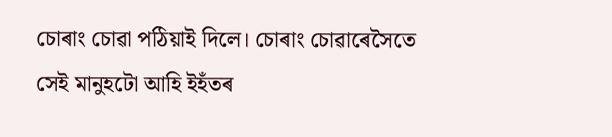চোৰাং চোৱা পঠিয়াই দিলে। চোৰাং চোৱাৰেসৈতে সেই মানুহটো আহি ইহঁতৰ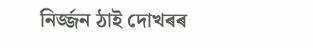নিৰ্জ্জন ঠাই দোখৰৰ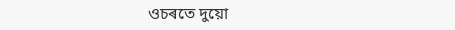ওচৰতে দুয়ো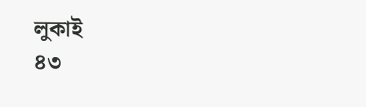লুকাই
৪৩